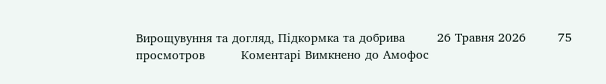Вирощувуння та догляд, Підкормка та добрива        26 Травня 2026        75 просмотров         Коментарі Вимкнено до Амофос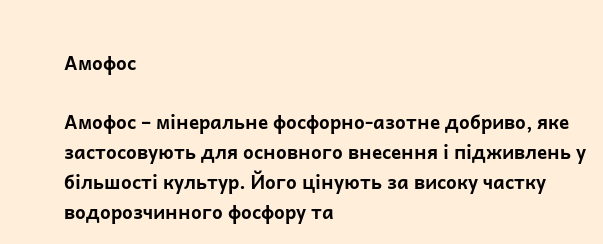Амофос

Амофос – мінеральне фосфорно-азотне добриво, яке застосовують для основного внесення і підживлень у більшості культур. Його цінують за високу частку водорозчинного фосфору та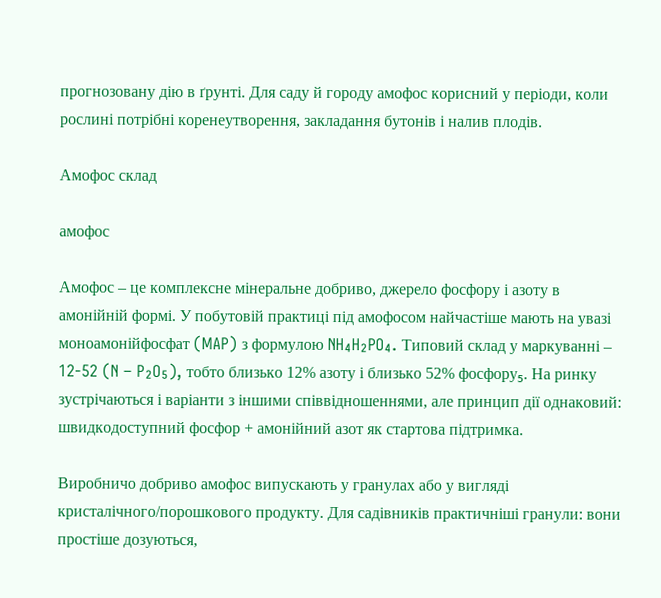прогнозовану дію в ґрунті. Для саду й городу амофос корисний у періоди, коли рослині потрібні коренеутворення, закладання бутонів і налив плодів.

Амофос склад

амофос

Амофос – це комплексне мінеральне добриво, джерело фосфору і азоту в амонійній формі. У побутовій практиці під амофосом найчастіше мають на увазі моноамонійфосфат (MAP) з формулою NH₄H₂PO₄. Типовий склад у маркуванні – 12-52 (N – P₂O₅), тобто близько 12% азоту і близько 52% фосфору₅. На ринку зустрічаються і варіанти з іншими співвідношеннями, але принцип дії однаковий: швидкодоступний фосфор + амонійний азот як стартова підтримка.

Виробничо добриво амофос випускають у гранулах або у вигляді кристалічного/порошкового продукту. Для садівників практичніші гранули: вони простіше дозуються,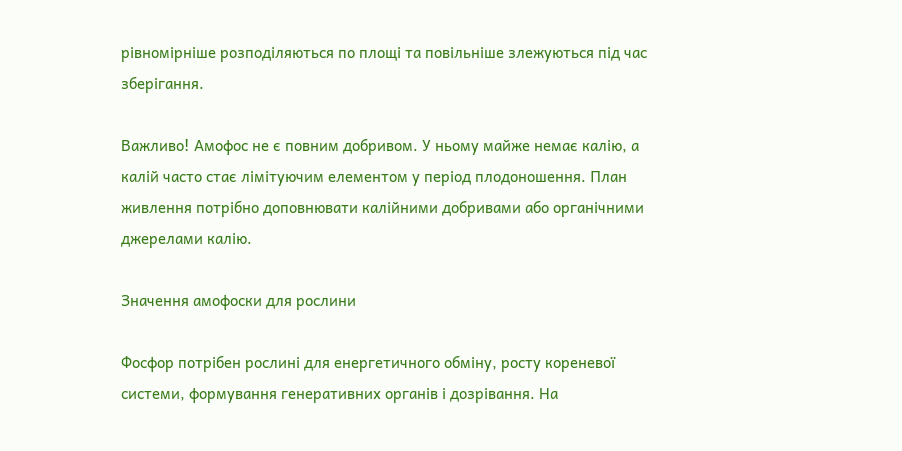рівномірніше розподіляються по площі та повільніше злежуються під час зберігання.

Важливо! Амофос не є повним добривом. У ньому майже немає калію, а калій часто стає лімітуючим елементом у період плодоношення. План живлення потрібно доповнювати калійними добривами або органічними джерелами калію.

Значення амофоски для рослини

Фосфор потрібен рослині для енергетичного обміну, росту кореневої системи, формування генеративних органів і дозрівання. На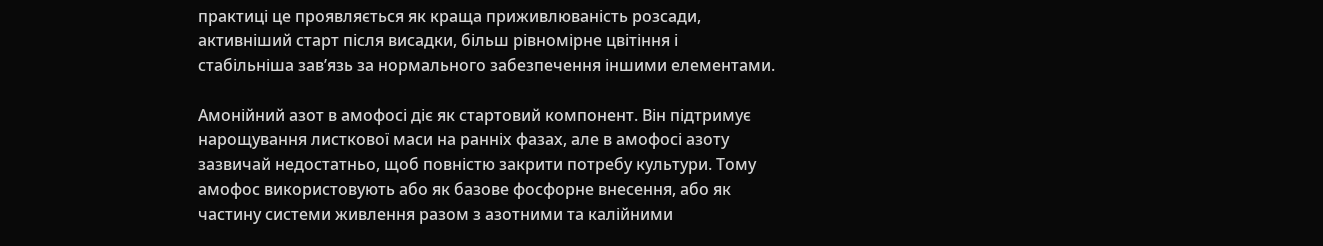практиці це проявляється як краща приживлюваність розсади, активніший старт після висадки, більш рівномірне цвітіння і стабільніша зав’язь за нормального забезпечення іншими елементами.

Амонійний азот в амофосі діє як стартовий компонент. Він підтримує нарощування листкової маси на ранніх фазах, але в амофосі азоту зазвичай недостатньо, щоб повністю закрити потребу культури. Тому амофос використовують або як базове фосфорне внесення, або як частину системи живлення разом з азотними та калійними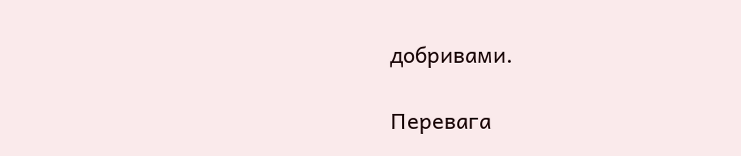добривами.

Перевага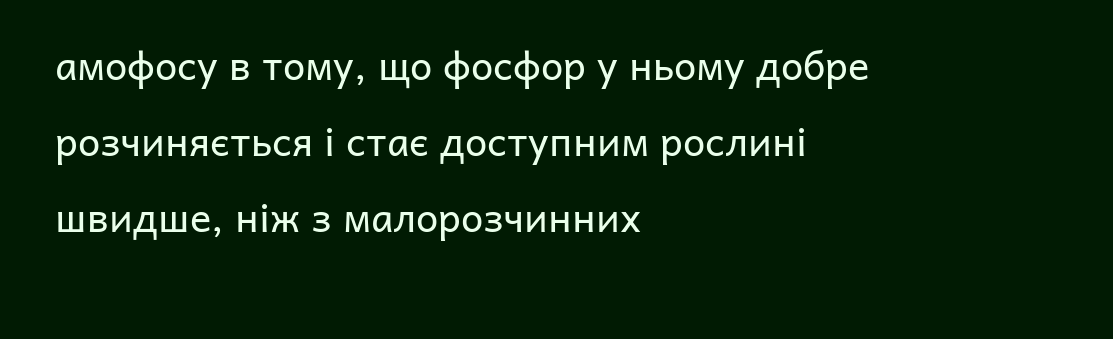амофосу в тому, що фосфор у ньому добре розчиняється і стає доступним рослині швидше, ніж з малорозчинних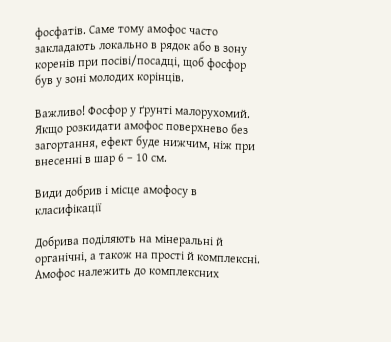фосфатів. Саме тому амофос часто закладають локально в рядок або в зону коренів при посіві/посадці, щоб фосфор був у зоні молодих корінців.

Важливо! Фосфор у ґрунті малорухомий. Якщо розкидати амофос поверхнево без загортання, ефект буде нижчим, ніж при внесенні в шар 6 – 10 см.

Види добрив і місце амофосу в класифікації

Добрива поділяють на мінеральні й органічні, а також на прості й комплексні. Амофос належить до комплексних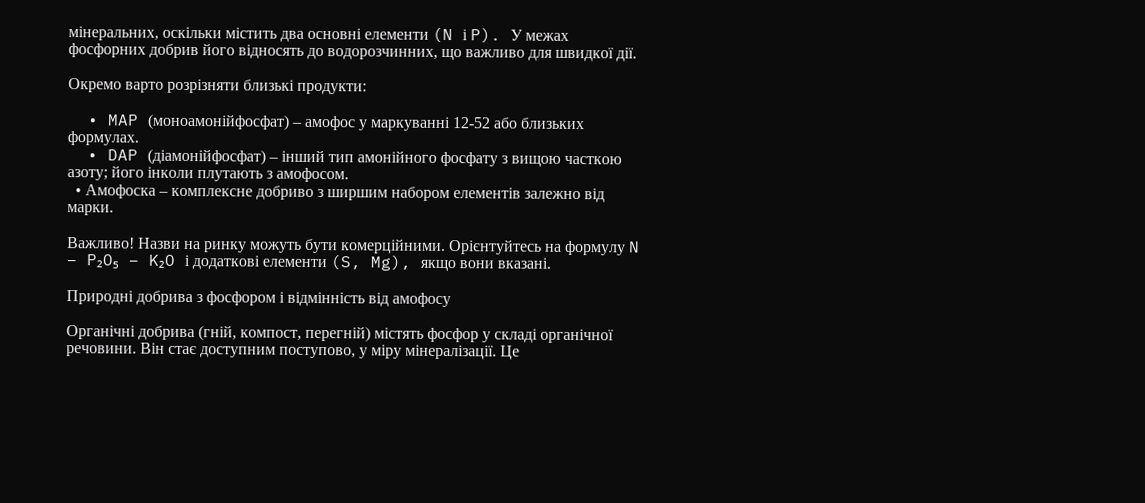мінеральних, оскільки містить два основні елементи (N і P). У межах фосфорних добрив його відносять до водорозчинних, що важливо для швидкої дії.

Окремо варто розрізняти близькі продукти:

  • MAP (моноамонійфосфат) – амофос у маркуванні 12-52 або близьких формулах.
  • DAP (діамонійфосфат) – інший тип амонійного фосфату з вищою часткою азоту; його інколи плутають з амофосом.
  • Амофоска – комплексне добриво з ширшим набором елементів залежно від марки.

Важливо! Назви на ринку можуть бути комерційними. Орієнтуйтесь на формулу N – P₂O₅ – K₂O і додаткові елементи (S, Mg), якщо вони вказані.

Природні добрива з фосфором і відмінність від амофосу

Органічні добрива (гній, компост, перегній) містять фосфор у складі органічної речовини. Він стає доступним поступово, у міру мінералізації. Це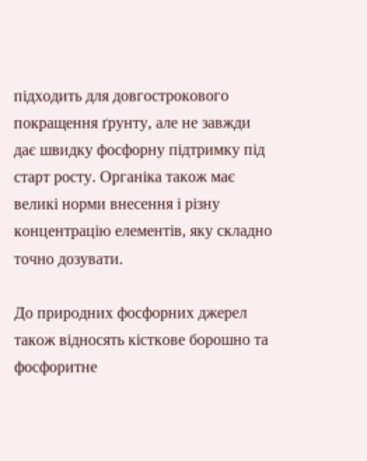підходить для довгострокового покращення ґрунту, але не завжди дає швидку фосфорну підтримку під старт росту. Органіка також має великі норми внесення і різну концентрацію елементів, яку складно точно дозувати.

До природних фосфорних джерел також відносять кісткове борошно та фосфоритне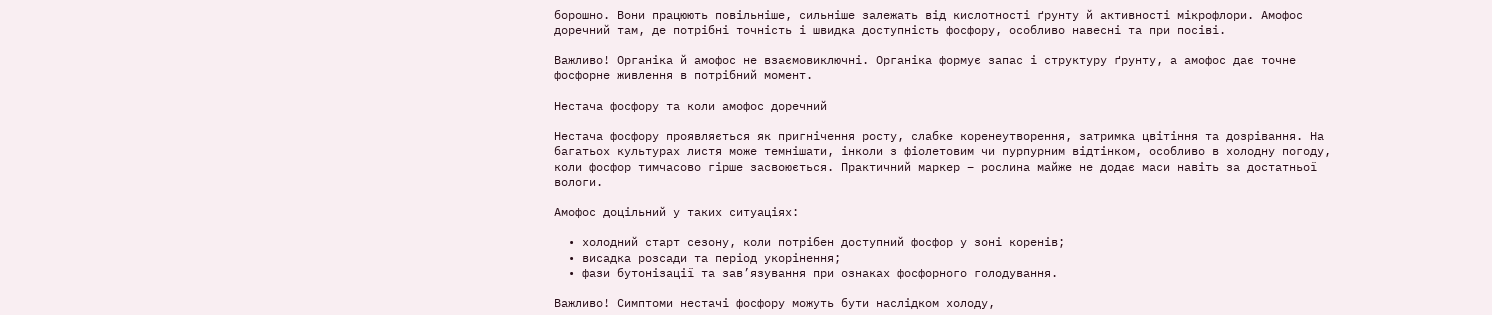борошно. Вони працюють повільніше, сильніше залежать від кислотності ґрунту й активності мікрофлори. Амофос доречний там, де потрібні точність і швидка доступність фосфору, особливо навесні та при посіві.

Важливо! Органіка й амофос не взаємовиключні. Органіка формує запас і структуру ґрунту, а амофос дає точне фосфорне живлення в потрібний момент.

Нестача фосфору та коли амофос доречний

Нестача фосфору проявляється як пригнічення росту, слабке коренеутворення, затримка цвітіння та дозрівання. На багатьох культурах листя може темнішати, інколи з фіолетовим чи пурпурним відтінком, особливо в холодну погоду, коли фосфор тимчасово гірше засвоюється. Практичний маркер – рослина майже не додає маси навіть за достатньої вологи.

Амофос доцільний у таких ситуаціях:

  • холодний старт сезону, коли потрібен доступний фосфор у зоні коренів;
  • висадка розсади та період укорінення;
  • фази бутонізації та зав’язування при ознаках фосфорного голодування.

Важливо! Симптоми нестачі фосфору можуть бути наслідком холоду,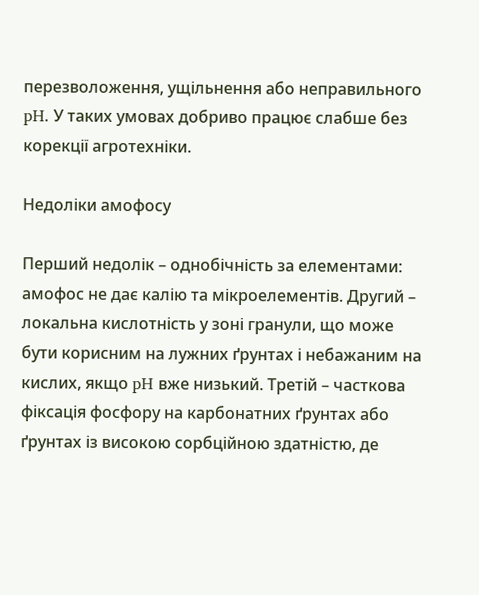перезволоження, ущільнення або неправильного pH. У таких умовах добриво працює слабше без корекції агротехніки.

Недоліки амофосу

Перший недолік – однобічність за елементами: амофос не дає калію та мікроелементів. Другий – локальна кислотність у зоні гранули, що може бути корисним на лужних ґрунтах і небажаним на кислих, якщо pH вже низький. Третій – часткова фіксація фосфору на карбонатних ґрунтах або ґрунтах із високою сорбційною здатністю, де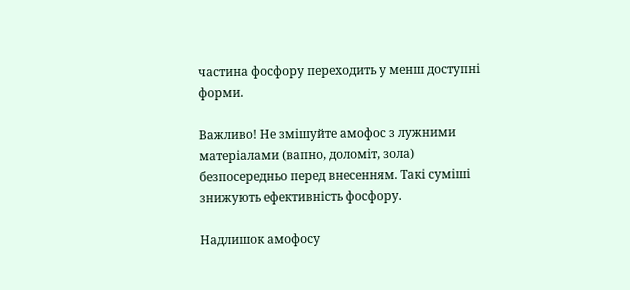частина фосфору переходить у менш доступні форми.

Важливо! Не змішуйте амофос з лужними матеріалами (вапно, доломіт, зола) безпосередньо перед внесенням. Такі суміші знижують ефективність фосфору.

Надлишок амофосу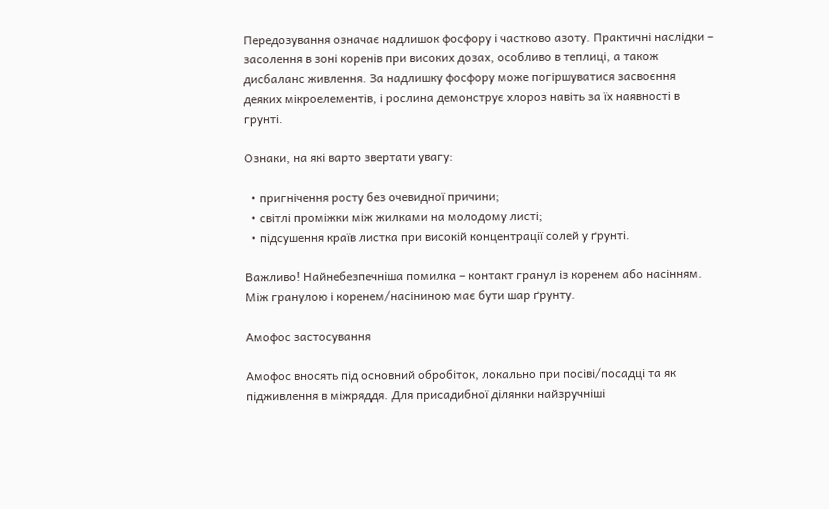Передозування означає надлишок фосфору і частково азоту. Практичні наслідки – засолення в зоні коренів при високих дозах, особливо в теплиці, а також дисбаланс живлення. За надлишку фосфору може погіршуватися засвоєння деяких мікроелементів, і рослина демонструє хлороз навіть за їх наявності в грунті.

Ознаки, на які варто звертати увагу:

  • пригнічення росту без очевидної причини;
  • світлі проміжки між жилками на молодому листі;
  • підсушення країв листка при високій концентрації солей у ґрунті.

Важливо! Найнебезпечніша помилка – контакт гранул із коренем або насінням. Між гранулою і коренем/насіниною має бути шар ґрунту.

Амофос застосування

Амофос вносять під основний обробіток, локально при посіві/посадці та як підживлення в міжряддя. Для присадибної ділянки найзручніші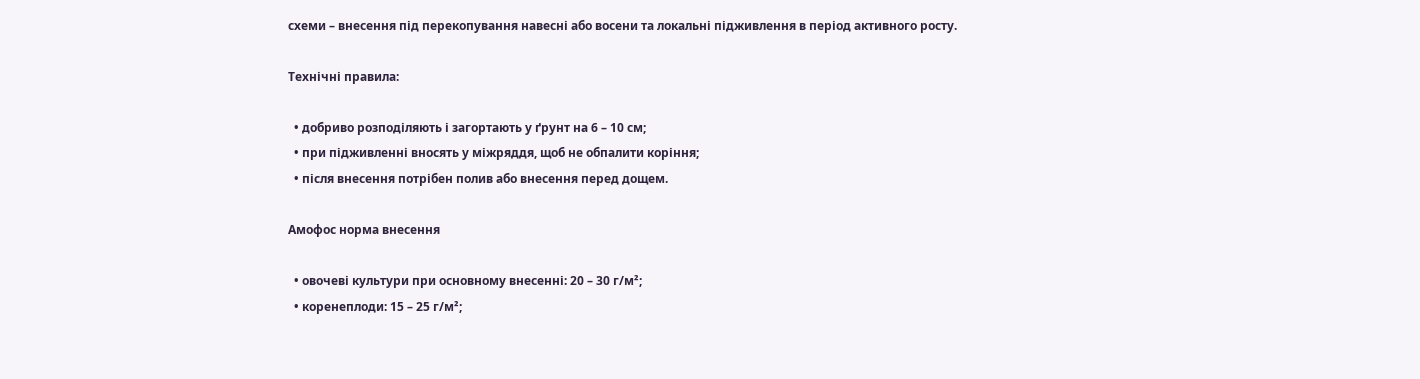схеми – внесення під перекопування навесні або восени та локальні підживлення в період активного росту.

Технічні правила:

  • добриво розподіляють і загортають у ґрунт на 6 – 10 см;
  • при підживленні вносять у міжряддя, щоб не обпалити коріння;
  • після внесення потрібен полив або внесення перед дощем.

Амофос норма внесення

  • овочеві культури при основному внесенні: 20 – 30 г/м²;
  • коренеплоди: 15 – 25 г/м²;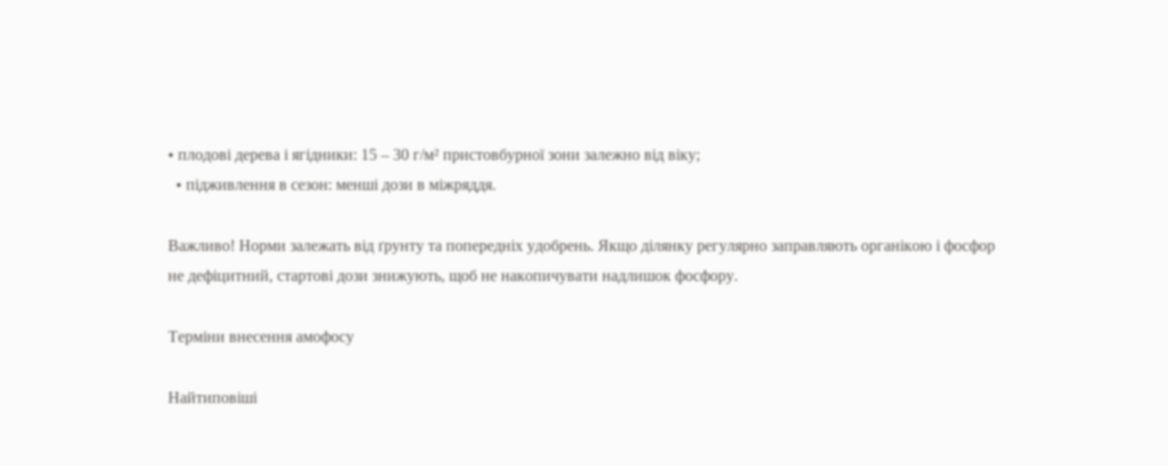• плодові дерева і ягідники: 15 – 30 г/м² пристовбурної зони залежно від віку;
  • підживлення в сезон: менші дози в міжряддя.

Важливо! Норми залежать від ґрунту та попередніх удобрень. Якщо ділянку регулярно заправляють органікою і фосфор не дефіцитний, стартові дози знижують, щоб не накопичувати надлишок фосфору.

Терміни внесення амофосу

Найтиповіші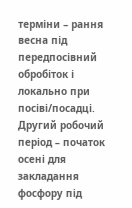терміни – рання весна під передпосівний обробіток і локально при посіві/посадці. Другий робочий період – початок осені для закладання фосфору під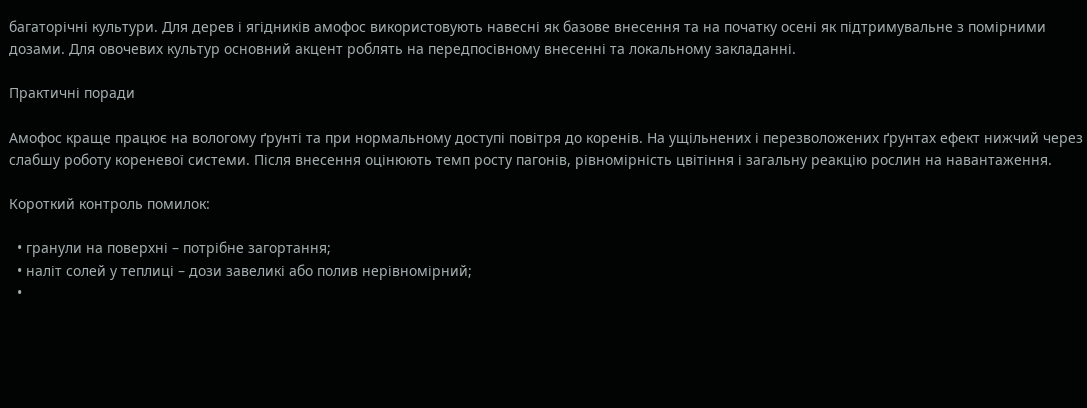багаторічні культури. Для дерев і ягідників амофос використовують навесні як базове внесення та на початку осені як підтримувальне з помірними дозами. Для овочевих культур основний акцент роблять на передпосівному внесенні та локальному закладанні.

Практичні поради

Амофос краще працює на вологому ґрунті та при нормальному доступі повітря до коренів. На ущільнених і перезволожених ґрунтах ефект нижчий через слабшу роботу кореневої системи. Після внесення оцінюють темп росту пагонів, рівномірність цвітіння і загальну реакцію рослин на навантаження.

Короткий контроль помилок:

  • гранули на поверхні – потрібне загортання;
  • наліт солей у теплиці – дози завеликі або полив нерівномірний;
  •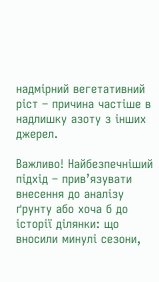надмірний вегетативний ріст – причина частіше в надлишку азоту з інших джерел.

Важливо! Найбезпечніший підхід – прив’язувати внесення до аналізу ґрунту або хоча б до історії ділянки: що вносили минулі сезони,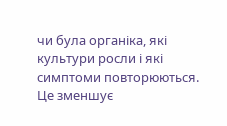чи була органіка, які культури росли і які симптоми повторюються. Це зменшує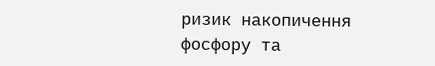ризик накопичення фосфору та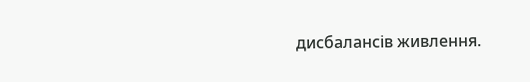дисбалансів живлення.